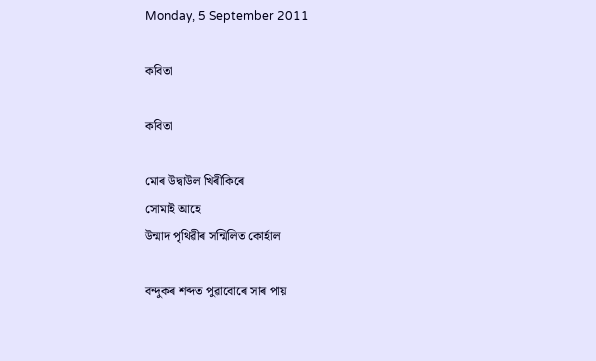Monday, 5 September 2011

কবিতা

কবিতা

মোৰ উদ্বাউল খিৰীকিৰে
সোমাই আহে
উন্মাদ পৃথিৱীৰ সন্মিলিত কোৰ্হাল

বন্দুকৰ শব্দত পুৱাবোৰে সাৰ পায়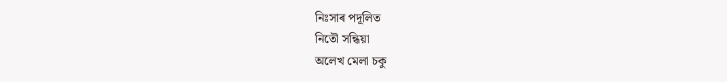নিঃসাৰ পদূলিত
নিতৌ সন্ধিয়া
অলেখ মেলা চকু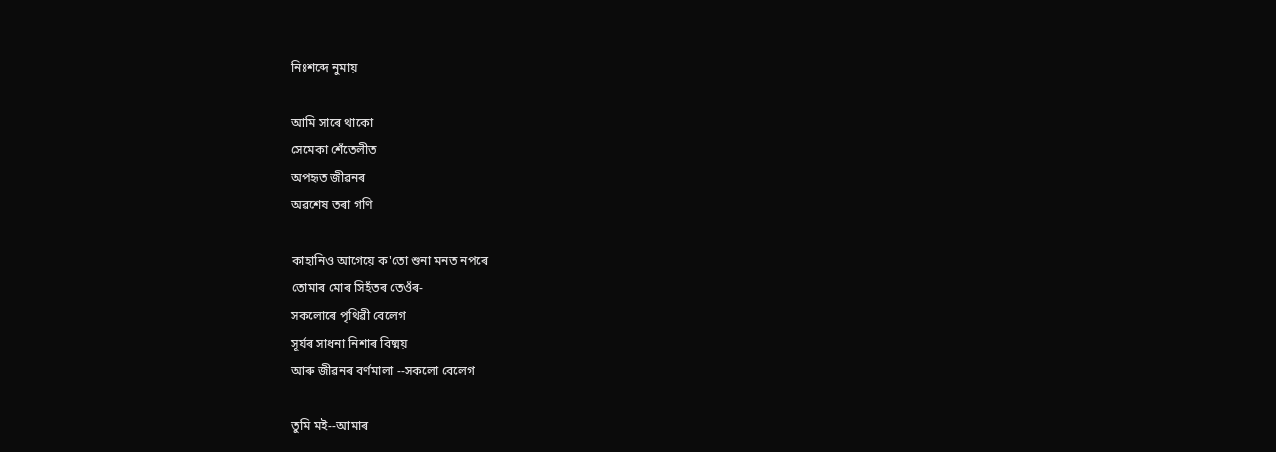নিঃশব্দে নুমায়

আমি সাৰে থাকো
সেমেকা শেঁতেলীত
অপহৃত জীৱনৰ
অৱশেষ তৰা গণি

কাহানিও আগেয়ে ক'তো শুনা মনত নপৰে
তোমাৰ মোৰ সিহঁতৰ তেওঁৰ-
সকলোৰে পৃথিৱী বেলেগ
সূৰ্যৰ সাধনা নিশাৰ বিষ্ময়
আৰু জীৱনৰ বৰ্ণমালা --সকলো বেলেগ

তুমি মই--আমাৰ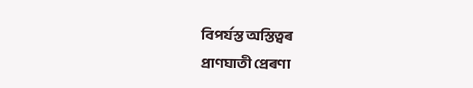বিপৰ্যস্ত অস্তিত্বৰ
প্ৰাণঘাতী প্ৰেৰণা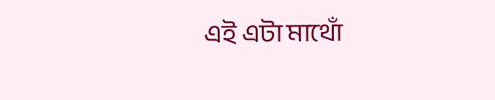এই এটা মাথোঁ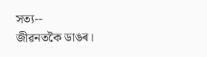সত্য--
জীৱনতকৈ ডাঙৰ।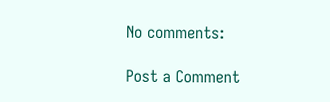No comments:

Post a Comment